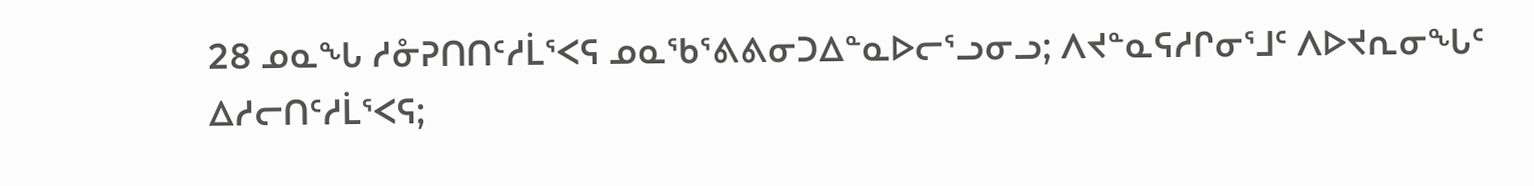28 ᓄᓇᖓ ᓱᓁᕈᑎᑎᑦᓱᒫᕐᐸᕋ ᓄᓇᖃᕐᕕᕕᓂᑐᐃᓐᓇᐅᓕᕐᓗᓂᓗ; ᐱᔪᓐᓇᕋᓱᒋᓂᕐᒧᑦ ᐱᐅᔪᕆᓂᖓᑦ ᐃᓱᓕᑎᑦᓱᒫᕐᐸᕋ;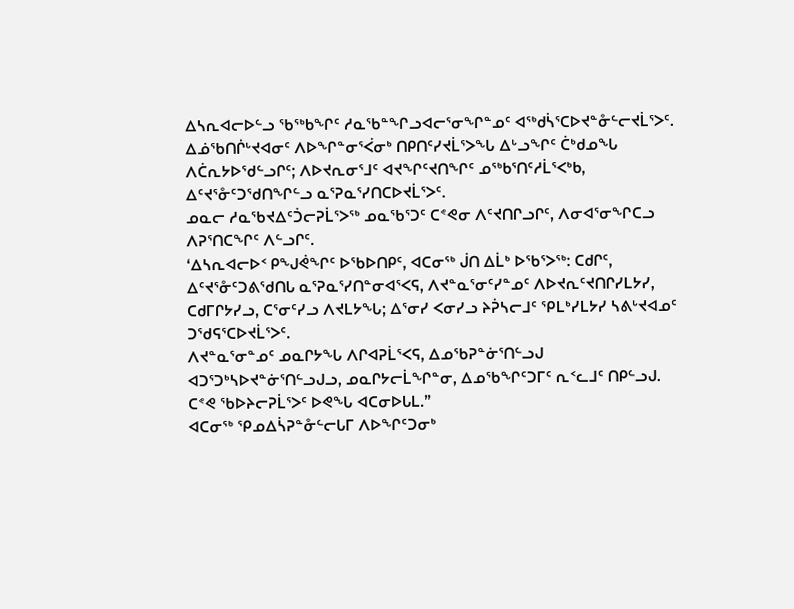ᐃᓴᕆᐊᓕᐅᓪᓗ ᖃᖅᑲᖏᑦ ᓱᓇᖃᓐᖏᓗᐊᓕᕐᓂᖏᓐᓄᑦ ᐊᖅᑯᓵᕐᑕᐅᔪᓐᓁᓪᓕᔪᒫᕐᐳᑦ.
ᐃᓅᖃᑎᒌᒡᔪᐊᓂᑦ ᐱᐅᖏᓐᓂᕐᐹᓂᒃ ᑎᑭᑎᑦᓯᔪᒫᕐᐳᖓ ᐃᒡᓗᖏᑦ ᑖᒃᑯᓄᖓ ᐱᑖᕆᔭᐅᖁᓪᓗᒋᑦ; ᐱᐅᔪᕆᓂᕐᒧᑦ ᐊᔪᖏᑦᔪᑎᖏᑦ ᓄᖅᑲᕐᑎᑦᓱᒫᕐᐸᒃᑲ, ᐃᑦᔪᕐᓁᑦᑐᖁᑎᖏᓪᓗ ᓇᕐᕈᓇᕐᓯᑎᑕᐅᔪᒫᕐᐳᑦ.
ᓄᓇᓕ ᓱᓇᖃᔪᐃᑦᑑᓕᕈᒫᕐᐳᖅ ᓄᓇᖃᕐᑐᑦ ᑕᕝᕙᓂ ᐱᑦᔪᑎᒋᓗᒋᑦ, ᐱᓂᐊᕐᓂᖏᑕᓗ ᐱᕈᕐᑎᑕᖏᑦ ᐱᓪᓗᒋᑦ.
‘ᐃᓴᕆᐊᓕᐅᑉ ᑭᖑᕚᖏᑦ ᐅᖃᐅᑎᑭᑦ, ᐊᑕᓂᖅ ᒎᑎ ᐃᒫᒃ ᐅᖃᕐᐳᖅ: ᑕᑯᒋᑦ, ᐃᑦᔪᕐᓁᑦᑐᕕᖁᑎᒐ ᓇᕐᕈᓇᕐᓯᑎᓐᓂᐊᕐᐸᕋ, ᐱᔪᓐᓇᕐᓂᑦᓯᓐᓄᑦ ᐱᐅᔪᕆᑦᔪᑎᒋᓯᒪᔭᓯ, ᑕᑯᒥᒋᔭᓯᓗ, ᑕᕐᓂᑦᓯᓗ ᐱᔪᒪᔭᖓ; ᐃᕐᓂᓯ ᐸᓂᓯᓗ ᔨᕉᓴᓕᒧᑦ ᕿᒪᒃᓯᒪᔭᓯ ᓴᕕᒡᔪᐊᓄᑦ ᑐᖁᕋᕐᑕᐅᔪᒫᕐᐳᑦ.
ᐱᔪᓐᓇᕐᓂᓐᓄᑦ ᓄᓇᒋᔭᖓ ᐱᒋᐊᕈᒫᕐᐸᕋ, ᐃᓄᖃᕈᓐᓃᕐᑎᓪᓗᒍ ᐊᑐᕐᑐᒃᓴᐅᔪᓐᓃᕐᑎᓪᓗᒍᓗ, ᓄᓇᒋᔭᓕᒫᖏᓐᓂ, ᐃᓄᖃᖏᑦᑐᒥᑦ ᕆᑉᓚᒧᑦ ᑎᑭᓪᓗᒍ. ᑕᕝᕙ ᖃᐅᔨᓕᕈᒫᕐᐳᑦ ᐅᕙᖓ ᐊᑕᓂᐅᒐᒪ.”
ᐊᑕᓂᖅ ᕿᓄᐃᓵᕈᓐᓁᓪᓕᒐᒥ ᐱᐅᖏᑦᑐᓂᒃ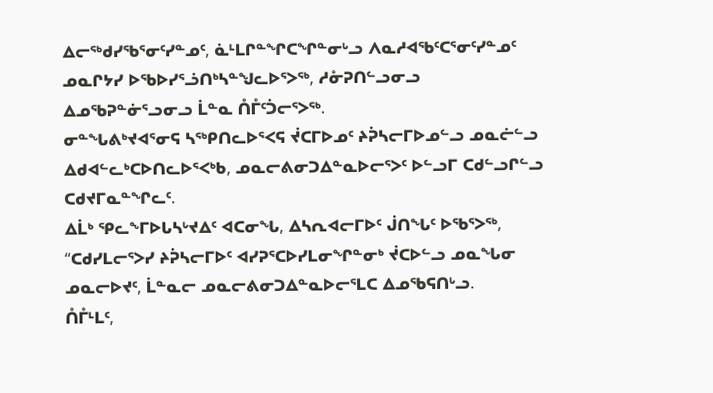ᐃᓕᖅᑯᓯᖃᕐᓂᑦᓯᓐᓄᑦ, ᓈᒻᒪᒋᓐᖏᑕᖏᓐᓂᒡᓗ ᐱᓇᓱᐊᖃᑦᑕᕐᓂᑦᓯᓐᓄᑦ ᓄᓇᒋᔭᓯ ᐅᖃᐅᓯᕐᓘᑎᒃᓴᓐᖑᓚᐅᕐᐳᖅ, ᓱᓁᕈᑎᓪᓗᓂᓗ ᐃᓄᖃᕈᓐᓃᕐᓗᓂᓗ ᒫᓐᓇ ᑍᒤᑦᑑᓕᕐᐳᖅ.
ᓂᓐᖓᕕᒃᔪᐊᕐᓂᕋ ᓴᖅᑭᑎᓚᐅᕐᐸᕋ ᔫᑕᒥᐅᓄᑦ ᔨᕉᓴᓕᒥᐅᓄᓪᓗ ᓄᓇᓖᓪᓗ ᐃᑯᐊᓪᓚᒃᑕᐅᑎᓚᐅᕐᐸᒃᑲ, ᓄᓇᓕᕕᓂᑐᐃᓐᓇᐅᓕᕐᐳᑦ ᐅᓪᓗᒥ ᑕᑯᓪᓗᒋᓪᓗ ᑕᑯᔪᒥᓇᓐᖏᓚᑦ.
ᐃᒫᒃ ᕿᓚᖕᒥᐅᒐᓴᒡᔪᐃᑦ ᐊᑕᓂᖓ, ᐃᓴᕆᐊᓕᒥᐅᑦ ᒎᑎᖓᑦ ᐅᖃᕐᐳᖅ, “ᑕᑯᓯᒪᓕᕐᐳᓯ ᔨᕉᓴᓕᒥᐅᑦ ᐊᓯᕈᕐᑕᐅᓯᒪᓂᖏᓐᓂᒃ ᔫᑕᐅᓪᓗ ᓄᓇᖓᓂ ᓄᓇᓕᐅᔪᑦ, ᒫᓐᓇᓕ ᓄᓇᓕᕕᓂᑐᐃᓐᓇᐅᓕᕐᒪᑕ ᐃᓄᖃᕋᑎᒡᓗ.
ᑍᒤᒻᒪᑦ,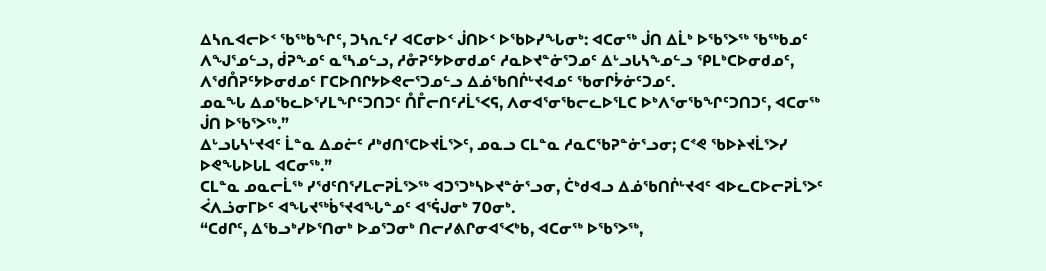ᐃᓴᕆᐊᓕᐅᑉ ᖃᖅᑲᖏᑦ, ᑐᓴᕆᑦᓯ ᐊᑕᓂᐅᑉ ᒎᑎᐅᑉ ᐅᖃᐅᓯᖓᓂᒃ: ᐊᑕᓂᖅ ᒎᑎ ᐃᒫᒃ ᐅᖃᕐᐳᖅ ᖃᖅᑲᓄᑦ ᐱᖑᕐᓄᓪᓗ, ᑰᕈᖕᓄᑦ ᓇᕐᓴᓄᓪᓗ, ᓱᓁᕈᑦᔭᐅᓂᑯᓄᑦ ᓱᓇᐅᔪᓐᓃᕐᑐᓄᑦ ᐃᒡᓗᒐᓴᖕᓄᓪᓗ ᕿᒪᒃᑕᐅᓂᑯᓄᑦ, ᐱᖁᑍᕈᑦᔭᐅᓂᑯᓄᑦ ᒥᑕᐅᑎᒋᔭᐅᕙᓕᕐᑐᓄᓪᓗ ᐃᓅᖃᑎᒌᒡᔪᐊᓄᑦ ᖃᓂᒋᔮᓃᑦᑐᓄᑦ.
ᓄᓇᖓ ᐃᓄᖃᓚᐅᕐᓯᒪᖏᑦᑐᑎᑐᑦ ᑍᒤᓕᑎᑦᓱᒫᕐᐸᕋ, ᐱᓂᐊᕐᓂᖃᓕᓚᐅᕐᒪᑕ ᐅᒃᐱᕐᓂᖃᖏᑦᑐᑎᑐᑦ, ᐊᑕᓂᖅ ᒎᑎ ᐅᖃᕐᐳᖅ.”
ᐃᒡᓗᒐᓴᒡᔪᐊᑦ ᒫᓐᓇ ᐃᓄᓖᑦ ᓱᒃᑯᑎᕐᑕᐅᔪᒫᕐᐳᑦ, ᓄᓇᓗ ᑕᒪᓐᓇ ᓱᓇᑕᖃᕈᓐᓃᕐᓗᓂ; ᑕᕝᕙ ᖃᐅᔨᔪᒫᕐᐳᓯ ᐅᕙᖓᐅᒐᒪ ᐊᑕᓂᖅ.”
ᑕᒪᓐᓇ ᓄᓇᓕᒫᖅ ᓯᖁᑦᑎᕐᓯᒪᓕᕈᒫᕐᐳᖅ ᐊᑐᕐᑐᒃᓴᐅᔪᓐᓃᕐᓗᓂ, ᑖᒃᑯᐊᓗ ᐃᓅᖃᑎᒌᒡᔪᐊᑦ ᐊᐅᓚᑕᐅᓕᕈᒫᕐᐳᑦ ᐹᐱᓘᓂᒥᐅᑦ ᐊᖓᔪᖅᑳᕐᔪᐊᖓᓐᓄᑦ ᐊᕐᕌᒍᓂᒃ 70ᓂᒃ.
“ᑕᑯᒋᑦ, ᐃᖃᓗᒃᓯᐅᕐᑎᓂᒃ ᐅᓄᕐᑐᓂᒃ ᑎᓕᓯᕕᒋᓂᐊᕐᐸᒃᑲ, ᐊᑕᓂᖅ ᐅᖃᕐᐳᖅ,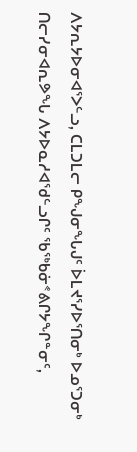ᐱᔭᕆᔭᐅᓂᐊᕐᐳᓪᓗ, ᑕᒪᑐᒪᓕ ᑭᖑᓂᖓᒍᑦ ᐆᒪᔪᕐᓯᐅᕐᑎᓂᒃ ᐅᓄᕐᑐᓂᒃ ᑎᓕᓯᓂᐊᕆᕗᖓ ᐱᔭᐅᓇᓱᐊᖁᓪᓗᒋᑦ ᖃᖅᑲᓃᕝᕕᒋᔭᖏᓐᓂᑦ,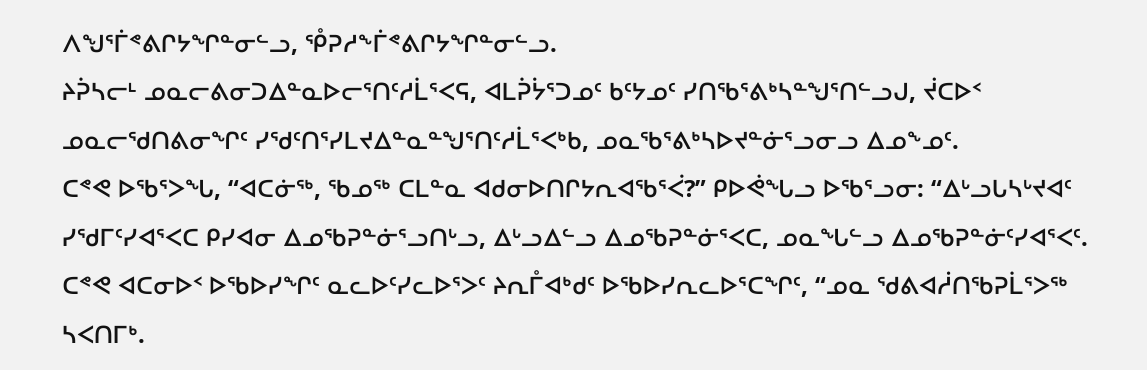ᐱᖑᕐᒦᕝᕕᒋᔭᖏᓐᓂᓪᓗ, ᕾᕈᓱᖕᒦᕝᕕᒋᔭᖏᓐᓂᓪᓗ.
ᔨᕉᓴᓕᒻ ᓄᓇᓕᕕᓂᑐᐃᓐᓇᐅᓕᕐᑎᑦᓱᒫᕐᐸᕋ, ᐊᒪᕉᔮᕐᑐᓄᑦ ᑲᑦᔭᓄᑦ ᓯᑎᖃᕐᕕᒃᓴᓐᖑᕐᑎᓪᓗᒍ, ᔫᑕᐅᑉ ᓄᓇᓕᖁᑎᕕᓂᖏᑦ ᓯᖁᑦᑎᕐᓯᒪᔪᐃᓐᓇᓐᖑᕐᑎᑦᓱᒫᕐᐸᒃᑲ, ᓄᓇᖃᕐᕕᒃᓴᐅᔪᓐᓃᕐᓗᓂᓗ ᐃᓄᖕᓄᑦ.
ᑕᕝᕙ ᐅᖃᕐᐳᖓ, “ᐊᑕᓃᖅ, ᖃᓄᖅ ᑕᒪᓐᓇ ᐊᑯᓂᐅᑎᒋᔭᕆᐊᖃᕐᐹ?” ᑭᐅᕚᖓᓗ ᐅᖃᕐᓗᓂ: “ᐃᒡᓗᒐᓴᒡᔪᐊᑦ ᓯᖁᒥᑦᓯᐊᕐᐸᑕ ᑭᓯᐊᓂ ᐃᓄᖃᕈᓐᓃᕐᓗᑎᒡᓗ, ᐃᒡᓗᐃᓪᓗ ᐃᓄᖃᕈᓐᓃᕐᐸᑕ, ᓄᓇᖓᓪᓗ ᐃᓄᖃᕈᓐᓃᑦᓯᐊᕐᐸᑦ.
ᑕᕝᕙ ᐊᑕᓂᐅᑉ ᐅᖃᐅᓯᖏᑦ ᓇᓚᐅᑦᓯᓚᐅᕐᐳᑦ ᔨᕆᒤᐊᒃᑯᑦ ᐅᖃᐅᓯᕆᓚᐅᕐᑕᖏᑦ, “ᓄᓇ ᖁᕕᐊᓲᑎᖃᕈᒫᕐᐳᖅ ᓴᐸᑎᒥᒃ.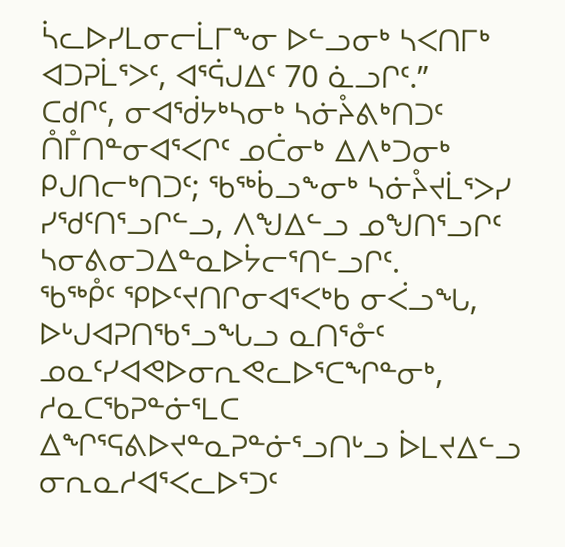ᓵᓚᐅᓯᒪᓂᓕᒫᒥᖕᓂ ᐅᓪᓗᓂᒃ ᓴᐸᑎᒥᒃ ᐊᑐᕈᒫᕐᐳᑦ, ᐊᕐᕌᒍᐃᑦ 70 ᓈᓗᒋᑦ.”
ᑕᑯᒋᑦ, ᓂᐊᖂᔭᒃᓴᓂᒃ ᓴᓃᔧᕕᒃᑎᑐᑦ ᑍᒤᑎᓐᓂᐊᕐᐸᒋᑦ ᓄᑖᓂᒃ ᐃᐱᒃᑐᓂᒃ ᑭᒍᑎᓕᒃᑎᑐᑦ; ᖃᖅᑳᓗᖕᓂᒃ ᓴᓃᔧᔪᒫᕐᐳᓯ ᓯᖁᑦᑎᕐᓗᒋᓪᓗ, ᐱᖑᐃᓪᓗ ᓄᖑᑎᕐᓗᒋᑦ ᓴᓂᕕᓂᑐᐃᓐᓇᐅᔮᓕᕐᑎᓪᓗᒋᑦ.
ᖃᖅᑬᑦ ᕿᐅᑦᔪᑎᒋᓂᐊᕐᐸᒃᑲ ᓂᐹᓗᖓ, ᐅᒡᒍᐊᕈᑎᖃᕐᓗᖓᓗ ᓇᑎᕐᓁᑦ ᓄᓇᑦᓯᐊᕙᐅᓂᕆᕙᓚᐅᕐᑕᖏᓐᓂᒃ, ᓱᓇᑕᖃᕈᓐᓃᕐᒪᑕ ᐃᖏᕐᕋᕕᐅᔪᓐᓇᕈᓐᓃᕐᓗᑎᒡᓗ ᐆᒪᔪᐃᓪᓗ ᓂᕆᓇᓱᐊᕐᐸᓚᐅᕐᑐᑦ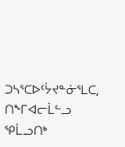ᑐᓴᕐᑕᐅᑦᔮᔪᓐᓃᕐᒪᑕ, ᑎᖕᒥᐊᓕᒫᓪᓗ ᕿᒫᓗᑎᒃ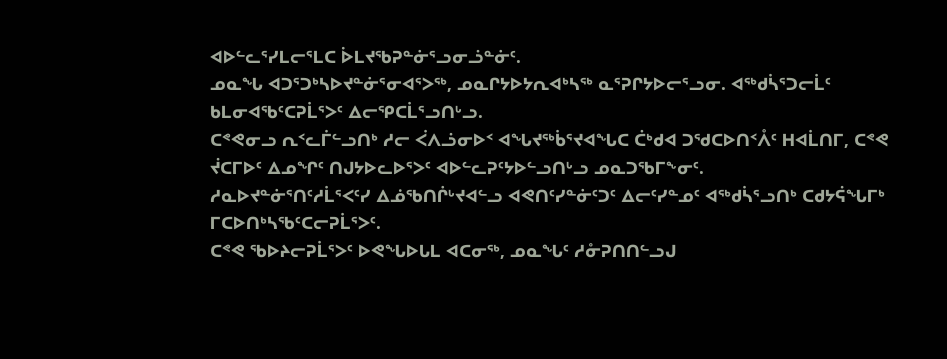ᐊᐅᓪᓚᕐᓯᒪᓕᕐᒪᑕ ᐆᒪᔪᖃᕈᓐᓃᕐᓗᓂᓘᓐᓃᑦ.
ᓄᓇᖓ ᐊᑐᕐᑐᒃᓴᐅᔪᓐᓃᕐᓂᐊᕐᐳᖅ, ᓄᓇᒋᔭᐅᔭᕆᐊᒃᓴᖅ ᓇᕐᕈᒋᔭᐅᓕᕐᓗᓂ. ᐊᖅᑯᓵᕐᑐᓕᒫᑦ ᑲᒪᓂᐊᖃᑦᑕᕈᒫᕐᐳᑦ ᐃᓕᕿᑕᒫᕐᓗᑎᒡᓗ.
ᑕᕝᕙᓂᓗ ᕆᑉᓚᒦᓪᓗᑎᒃ ᓱᓕ ᐹᐱᓘᓂᐅᑉ ᐊᖓᔪᖅᑳᕐᔪᐊᖓᑕ ᑖᒃᑯᐊ ᑐᖁᑕᐅᑎᑉᐰᑦ ᕼᐊᒫᑎᒥ, ᑕᕝᕙ ᔫᑕᒥᐅᑦ ᐃᓄᖏᑦ ᑎᒍᔭᐅᓚᐅᕐᐳᑦ ᐊᐅᓪᓚᕈᑦᔭᐅᓪᓗᑎᒡᓗ ᓄᓇᑐᖃᒥᖕᓂᑦ.
ᓱᓇᐅᔪᓐᓃᕐᑎᑦᓱᒫᕐᐸᑦᓯ ᐃᓅᖃᑎᒌᒡᔪᐊᓪᓗ ᐊᕙᑎᑦᓯᓐᓃᑦᑐᑦ ᐃᓕᑦᓯᓐᓄᑦ ᐊᖅᑯᓵᕐᓗᑎᒃ ᑕᑯᔭᕌᖓᒥᒃ ᒥᑕᐅᑎᒃᓴᖃᑦᑕᓕᕈᒫᕐᐳᑦ.
ᑕᕝᕙ ᖃᐅᔨᓕᕈᒫᕐᐳᑦ ᐅᕙᖓᐅᒐᒪ ᐊᑕᓂᖅ, ᓄᓇᖓᑦ ᓱᓁᕈᑎᑎᓪᓗᒍ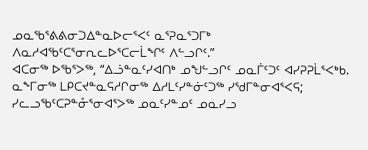ᓄᓇᖃᕐᕕᕕᓂᑐᐃᓐᓇᐅᓕᕐᐸᑦ ᓇᕐᕈᓇᕐᑐᒥᒃ ᐱᓇᓱᐊᖃᑦᑕᕐᓂᕆᓚᐅᕐᑕᓕᒫᖏᑦ ᐱᓪᓗᒋᑦ.”
ᐊᑕᓂᖅ ᐅᖃᕐᐳᖅ, “ᐃᓘᓐᓇᑦᓯᐊᑎᒃ ᓄᖑᓪᓗᒋᑦ ᓄᓇᒦᑦᑐᑦ ᐊᓯᕈᕈᒫᕐᐸᒃᑲ.
ᓇᖕᒥᓂᖅ ᒪᑭᑕᔪᓐᓇᕋᓱᒋᓂᖅ ᐃᓱᒪᑦᓯᓐᓃᑦᑐᖅ ᓯᖁᒥᓐᓂᐊᕐᐸᕋ; ᓯᓚᓗᖃᑦᑕᕈᓐᓁᕐᓂᐊᕐᐳᖅ ᓄᓇᑦᓯᓐᓄᑦ ᓄᓇᓯᓗ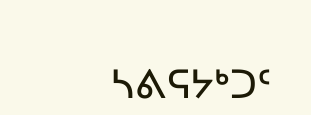ᓴᕕᕋᔭᒃᑐᑦ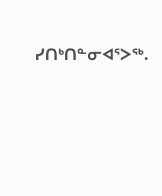ᓯᑎᒃᑎᓐᓂᐊᕐᐳᖅ.